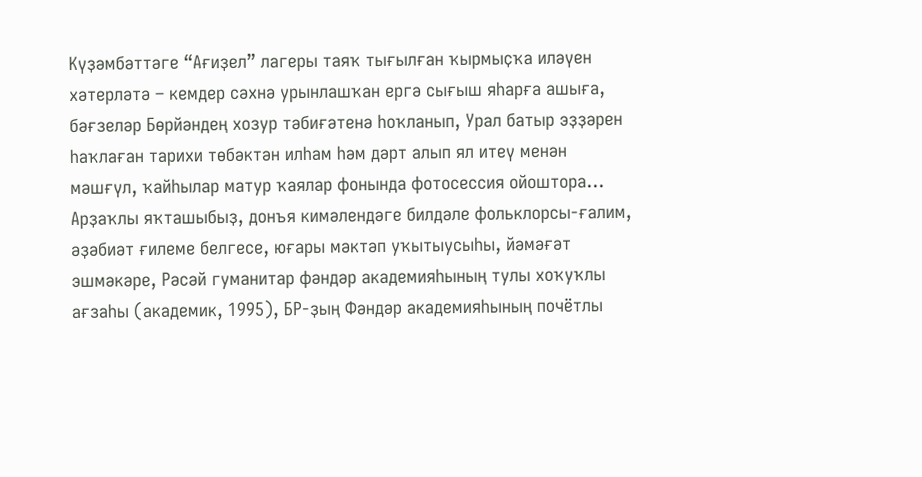Күҙәмбәттәге “Ағиҙел” лагеры таяҡ тығылған ҡырмыҫҡа иләүен хәтерләтә – кемдер сәхнә урынлашҡан ергә сығыш яһарға ашыға, бәғзеләр Бөрйәндең хозур тәбиғәтенә һоҡланып, Урал батыр эҙҙәрен һаҡлаған тарихи төбәктән илһам һәм дәрт алып ял итеү менән мәшғүл, ҡайһылар матур ҡаялар фонында фотосессия ойоштора...
Арҙаҡлы яҡташыбыҙ, донъя кимәлендәге билдәле фольклорсы-ғалим, әҙәбиәт ғилеме белгесе, юғары мәктәп уҡытыусыһы, йәмәғәт эшмәкәре, Рәсәй гуманитар фәндәр академияһының тулы хоҡуҡлы ағзаһы (академик, 1995), БР-ҙың Фәндәр академияһының почётлы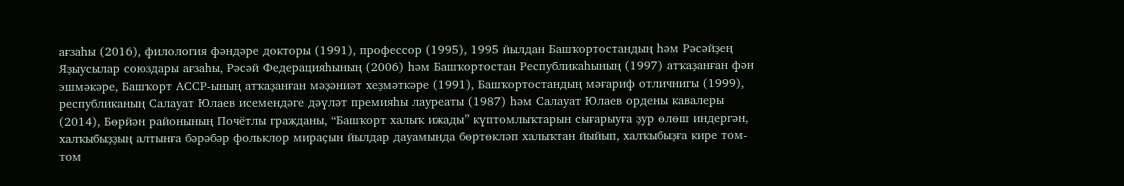ағзаһы (2016), филология фәндәре докторы (1991), профессор (1995), 1995 йылдан Башҡортостандың һәм Рәсәйҙең Яҙыусылар союздары ағзаһы, Рәсәй Федерацияһының (2006) һәм Башҡортостан Республикаһының (1997) атҡаҙанған фән эшмәкәре, Башҡорт АССР-ының атҡаҙанған мәҙәниәт хеҙмәткәре (1991), Башҡортостандың мәғариф отличнигы (1999), республиканың Салауат Юлаев исемендәге дәүләт премияһы лауреаты (1987) һәм Салауат Юлаев ордены кавалеры (2014), Бөрйән районының Почётлы гражданы, “Башҡорт халыҡ ижады” күптомлыҡтарын сығарыуға ҙур өлөш индергән, халҡыбыҙҙың алтынға бәрәбәр фольклор мираҫын йылдар дауамында бөртөкләп халыҡтан йыйып, халҡыбыҙға кире том-том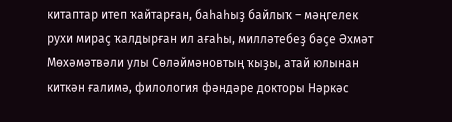китаптар итеп ҡайтарған, баһаһыҙ байлыҡ – мәңгелек рухи мираҫ ҡалдырған ил ағаһы, милләтебеҙ бәҫе Әхмәт Мөхәмәтвәли улы Сөләймәновтың ҡыҙы, атай юлынан киткән ғалимә, филология фәндәре докторы Нәркәс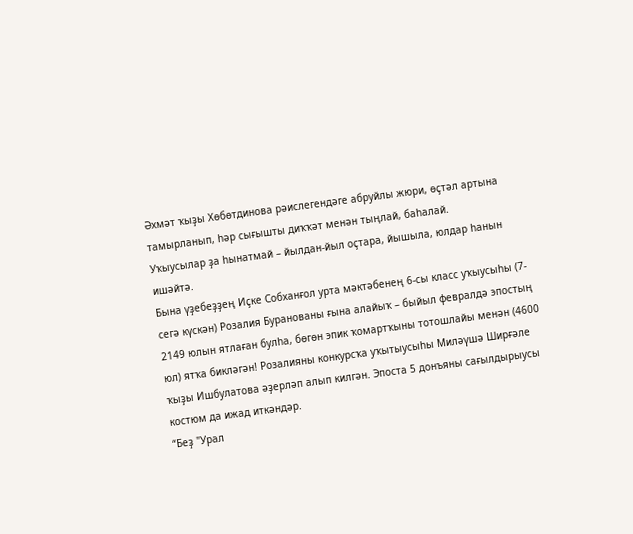Әхмәт ҡыҙы Хөбөтдинова рәислегендәге абруйлы жюри, өҫтәл артына тамырланып, һәр сығышты диҡҡәт менән тыңлай, баһалай.
Уҡыусылар ҙа һынатмай – йылдан-йыл оҫтара, йышыла, юлдар һанын ишәйтә.
Бына үҙебеҙҙең Иҫке Собханғол урта мәктәбенең 6-сы класс уҡыусыһы (7-сегә күскән) Розалия Буранованы ғына алайыҡ – быйыл февралдә эпостың 2149 юлын ятлаған булһа, бөгөн эпик ҡомартҡыны тотошлайы менән (4600 юл) ятҡа бикләгән! Розалияны конкурсҡа уҡытыусыһы Миләүшә Ширғәле ҡыҙы Ишбулатова әҙерләп алып килгән. Эпоста 5 донъяны сағылдырыусы костюм да ижад иткәндәр.
“Беҙ "Урал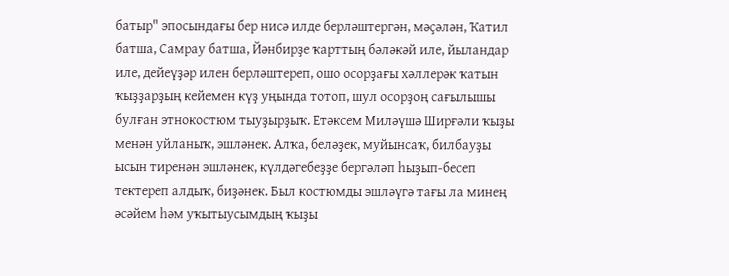батыр" эпосындағы бер нисә илде берләштергән, мәҫәлән, Ҡатил батша, Самрау батша, Йәнбирҙе ҡарттың бәләкәй иле, йыландар иле, дейеүҙәр илен берләштереп, ошо осорҙағы хәллерәк ҡатын ҡыҙҙарҙың кейемен күҙ уңында тотоп, шул осорҙоң сағылышы булған этнокостюм тыуҙырҙыҡ. Етәксем Миләүшә Ширғәли ҡыҙы менән уйланыҡ, эшләнек. Алҡа, беләҙек, муйынсаҡ, билбауҙы ысын тиренән эшләнек, күлдәгебеҙҙе бергәләп һыҙып-бесеп тектереп алдыҡ, биҙәнек. Был костюмды эшләүгә тағы ла минең әсәйем һәм уҡытыусымдың ҡыҙы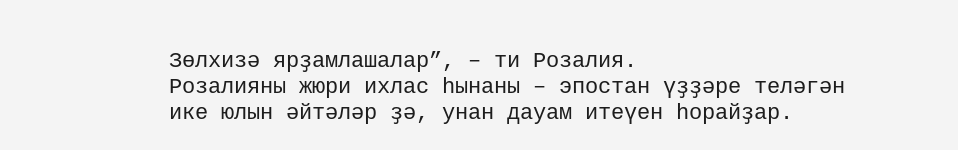Зөлхизә ярҙамлашалар”, – ти Розалия.
Розалияны жюри ихлас һынаны – эпостан үҙҙәре теләгән ике юлын әйтәләр ҙә, унан дауам итеүен һорайҙар.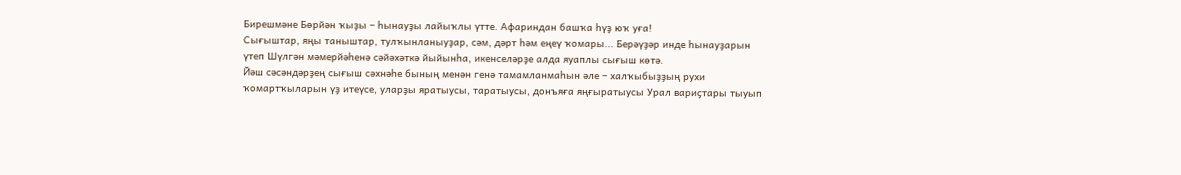Бирешмәне Бөрйән ҡыҙы – һынауҙы лайыҡлы үтте. Афариндан башҡа һүҙ юҡ уға!
Сығыштар, яңы таныштар, тулҡынланыуҙар, сәм, дәрт һәм еңеү ҡомары... Берәүҙәр инде һынауҙарын үтеп Шүлгән мәмерйәһенә сәйәхәткә йыйынһа, икенселәрҙе алда яуаплы сығыш көтә.
Йәш сәсәндәрҙең сығыш сәхнәһе бының менән генә тамамланмаһын әле – халҡыбыҙҙың рухи ҡомартҡыларын үҙ итеүсе, уларҙы яратыусы, таратыусы, донъяға яңғыратыусы Урал вариҫтары тыуып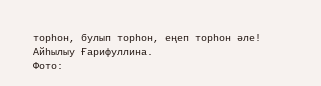торһон, булып торһон, еңеп торһон әле!
Айһылыу Ғарифуллина.
Фото: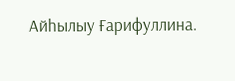Айһылыу Ғарифуллина.